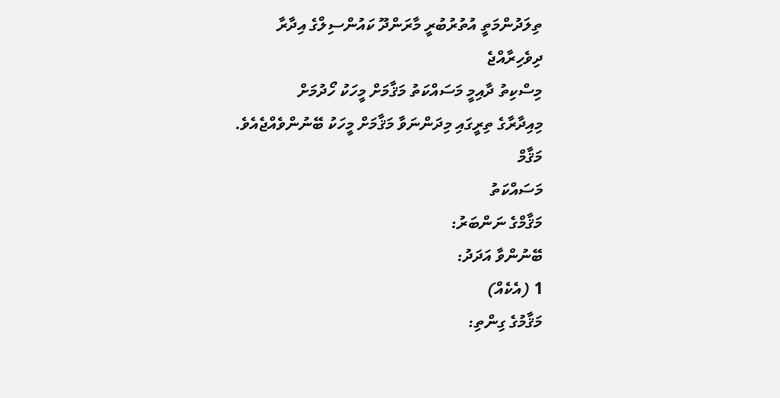ތިލަދުންމަތީ އުތުރުބުރީ މާރަންދޫ ކައުންސިލްގެ އިދާރާ
ދިވެހިރާއްޖެ
މިސްކިތު ދާއިމީ މަސައްކަތު މަޤާމަށް މީހަކު ހޯދުމަށް
މިއިދާރާގެ ތިރީގައި މިދަންނަވާ މަޤާމަށް މީހަކު ބޭނުންވެއްޖެއެވެ.
މަޤާމް
މަސައްކަތު
މަޤާމްގެ ނަންބަރު:
ބޭނުންވާ އަދަދު:
1 (އެކެއް)
މަޤާމުގެ ގިންތި: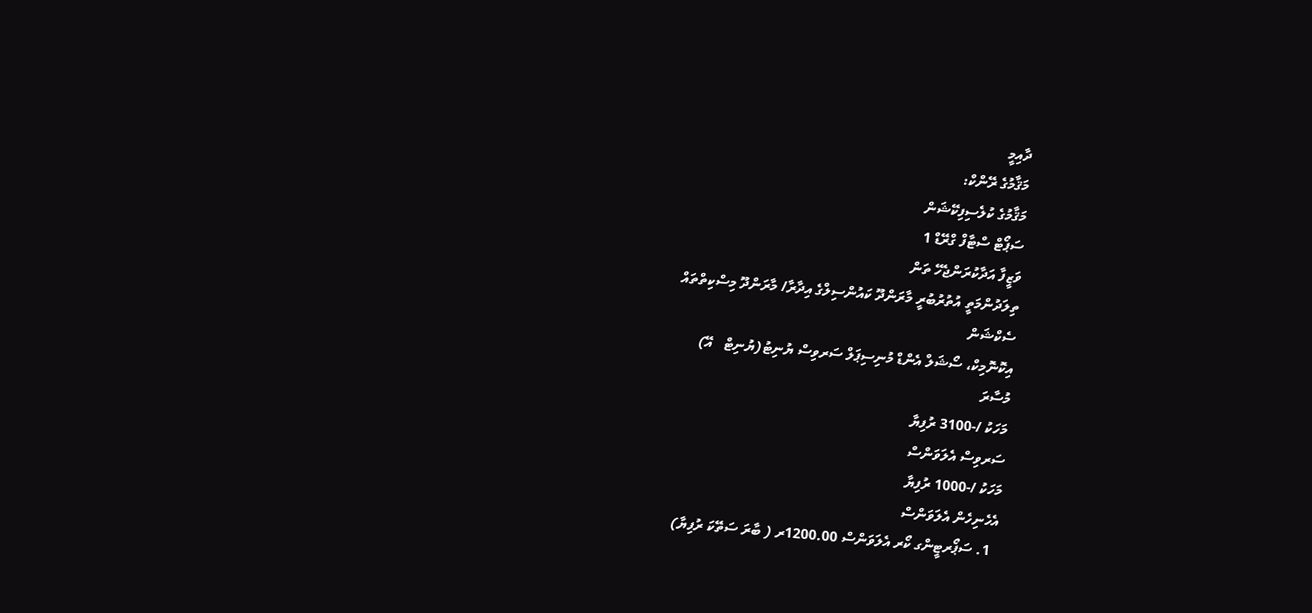ދާއިމީ
މަޤާމުގެ ރޭންކް:
މަޤާމުގެ ކުލެސިފިކޭޝަން
ސަޕޯޓް ސްޓާފް ގްރޭޑް 1
ވަޒީފާ އަދާކުރަންޖެހޭ ތަން
ތިލަދުންމަތީ އުތުރުބުރީ މާރަންދޫ ކައުންސިލްގެ އިދާރާ/ މާރަންދޫ މިސްކިތްތައް
ސެކްޝަން
އިކޮނޮމިކް، ސޯޝަލް އެންޑް މުނިސިޕަލް ސަރވިސް ޔުނިޓު(ޔުނިޓް   އޭ)
މުސާރަ
މަހަކު /-3100 ރުފިޔާ
ސަރވިސް އެލަވަންސް
މަހަކު /-1000 ރުފިޔާ
އެހެނިހެން އެލަވަންސް
  1. ސަޕޯރޓީންގ ކޯރ އެލަވަންސް 1200.00ރ ( ބާރަ ސަތޭކަ ރުފިޔާ)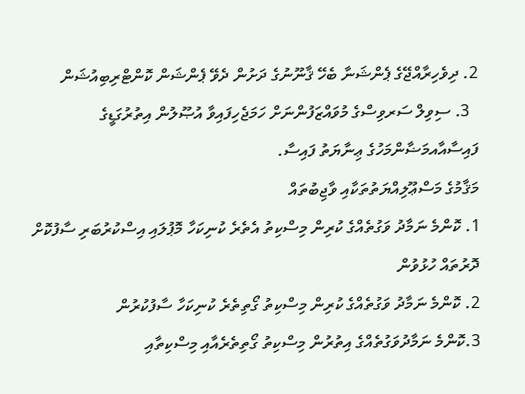2. ދިވެހިރާއްޖޭގެ ޕެންޝަނާ ބެހޭ ޤާނޫނުގެ ދަށުން ދެވޭ ޕެންޝަން ކޮންޓްރިބިއުޝަން
  3. ސިވިލް ސަރވިސްގެ މުވައްޒަފުންނަށް ހަމަޖެހިފައިވާ އުޞޫލުން އިތުރުގަޑީގެ ފައިސާއާއމަޟާންމަހުގެ ޢިނާޔަތު ފައިސާ.
މަޤާމުގެ މަސްޢޫލިއްޔަތުތަކާއި ވާޖިބުތައް
1. ކޮންމެ ނަމާދު ވަގުތެއްގެ ކުރިން މިސްކިތު އެތެރެ ކުނިކަހާ މޮޕުލައި އިސްކުރުބަރި ސާފުކޮށް ދޮރުތައް ހުޅުވުން
2. ކޮންމެ ނަމާދު ވަގުތެއްގެ ކުރިން މިސްކިތު ގޯތިތެރެ ކުނިކަހާ ސާފުކުރުން
3.ކޮންމެ ނަމާދުވަގުތެއްގެ އިތުރުން މިސްކިތު ގޯތިތެރެއާއި މިސްކިތާއި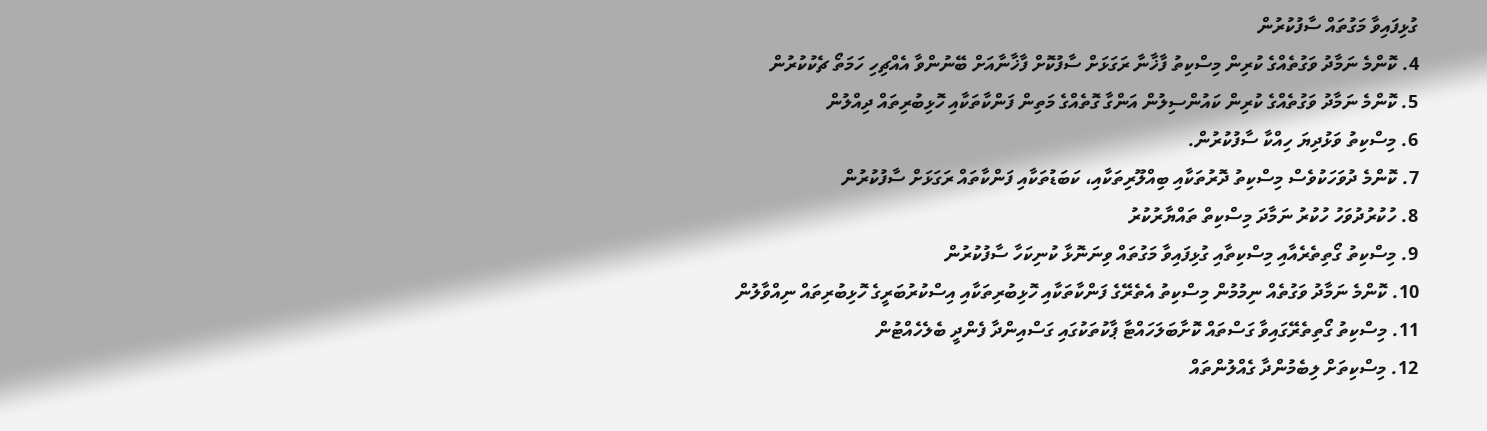ގުޅިފައިވާ މަގުތައް ސާފުކުރުން
4. ކޮންމެ ނަމާދު ވަގުތެއްގެ ކުރިން މިސްކިތު ފާޚާނާ ރަގަޅަށް ސާފުކޮށް ފާޚާނާއަށް ބޭނުންވާ އެއްޗިހި ހަމަތޯ ޗެކުކުރުން
5. ކޮންމެ ނަމާދު ވަގުތެއްގެ ކުރިން ކައުންސިލުން އަންގާ ގޮތެއްގެ މަތިން ފަންކާތަކާއި ހޮޅިބުރިތައް ދިއްލުން
6. މިސްކިތު ވަޅުދިޔަ ހިއްކާ ސާފުކުރުން.
7. ކޮންމެ ދުވަހަކުވެސް މިސްކިތު ދޮރުތަކާއި ބިއްލޫރިތަކާއި، ކަބަޑުތަކާއި ފަންކާތައް ރަގަޅަށް ސާފުކުރުން
8. ހުކުރުދުވަހު ހުކުރު ނަމާދަ މިސްކިތް ތައްޔާރުކުރު
9. މިސްކިތު ގޯތިތެރެއާއި މިސްކިތާއި ގުޅިފައިވާ މަގުތައް ވިނަނޮޅާ ކުނިކަހާ ސާފުކުރުން
10. ކޮންމެ ނަމާދު ވަގުތެއް ނިމުމުން މިސްކިތު އެތެރޭގެ ފަންކާތަކާއި ހޮޅިބުރިތަކާއި އިސްކުރުބަރީގެ ހޮޅިބުރިތައް ނިއްވާލުން
11. މިސްކިތު ގޯތިތެރޭގައިވާ ގަސްތައް ކޮށާބަލަހައްޓާ ޕާކުތަކުގައި ގަސްއިންދާ ފެންދީ ބެލެހެއްޓުން
12. މިސްކިތަށް ލިބެމުންދާ ގެއްލުންތައް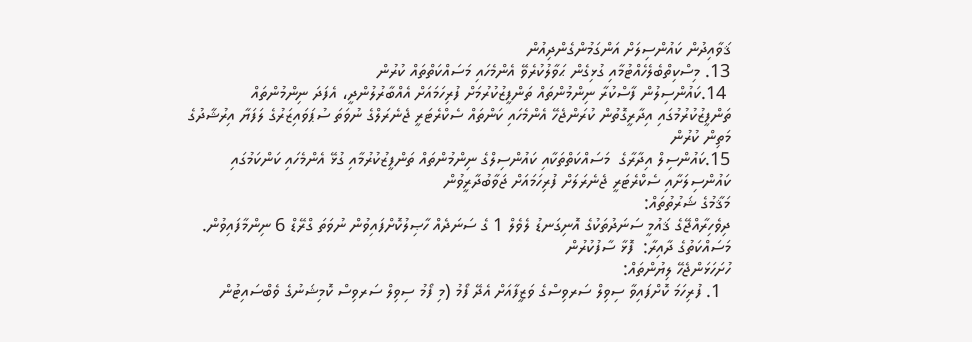ޤަވާއިދުން ކައުންސިލަށް އަންގަމުންގެންދިއުން
13. މިސްކިތްބެލެހެއްޓުމާއި ގުޅިގެން ޙަވާލުކުރެވޭ އެންމެހައި މަސައްކަތްތައް ކުރުން
 14.ކައުންސިލުން ފާސްކުރާ ނިންމުންތައް ތަންފީޒުކުރުމަށް ފުރިހަމައަށް އެއްބާރުލުންދީ، އެފަދަ ނިންމުންތައް ތަންފީޒުކުރުމުގައި އިދާރީގޮތުން ކުރަންޖެހޭ އެންމެހައި ކަންތައް ސެކްރެޓަރީ ޖެނެރަލްގެ ނުވަތަ ސުޕަވައިޒަރުގެ ލަފަޔާ އިރުޝާދުގެ މަތިން ކުރުން
15.ކައުންސިލް އިދާރާގެ  މަސައްކަތްތަކާއި ކައުންސިލްގެ ނިންމުންތައް ތަންފީޒުކުރުމާއި ގުޅޭ އެންމެހައި ކަންކަމުގައި ކައުންސިލަށާއި ސެކްރެޓަރީ ޖެނެރަލަށް ފުރިހަމައަށް ޖަވާބުދާރީވުން
މަޤާމުގެ ޝަރުތުތައް:
ދިވެހިރާއްޖޭގެ ޤައުމީ ސަނަދުތަކުގެ އޮނިގަނޑު ލެވެލް 1 ގެ ސަނަދެއް ހާޞިލުކޮށްފައިވުން ނުވަތަ ގްރޭޑް 6 ނިންމާފައިވުން.
މަސައްކަތުގެ ދާއިރާ:  ފޮޅާ ސާފުކުރުން
ހުށަހަޅަންޖެހޭ ލިޔުންތައް:
  1. ފުރިހަމަ ކޮށްފައިވާ ސިވިލް ސަރވިސްގެ ވަޒީފާއަށް އެދޭ ފޯމު (މި ފޯމު ސިވިލް ސަރވިސް ކޮމިޝަނުގެ ވެބްސައިޓުން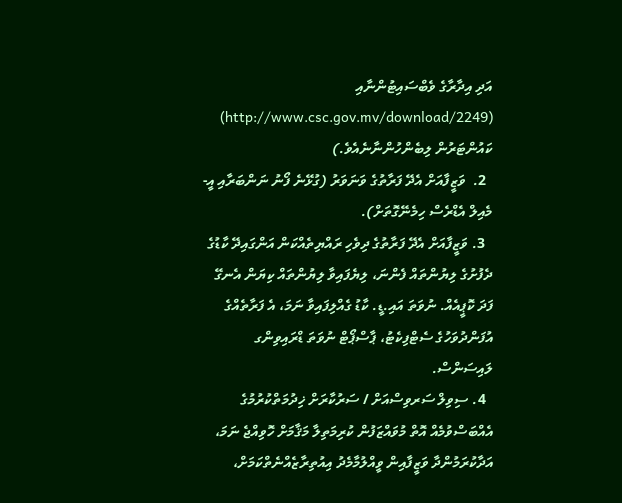އަދި އިދާރާގެ ވެބްސައިޓުންނާއި (http://www.csc.gov.mv/download/2249) ކައުންޓަރުން ލިބެންހުންނާނެއެވެ.)
  2.  ވަޒީފާއަށް އެދޭ ފަރާތުގެ ވަނަވަރު (ގުޅޭނެ ފޯނު ނަންބަރާއި އީ-މެއިލް އެޑްރެސް ހިމެނޭގޮތަށް).
  3. ވަޒީފާއަށް އެދޭ ފަރާތުގެ ދިވެހި ރައްޔިތެއްކަން އަންގައިދޭ ކާޑުގެ ދެފުށުގެ ލިޔުންތައް ފެންނަ، ލިޔެފައިވާ ލިޔުންތައް ކިޔަން އެނގޭ ފަދަ ކޮޕީއެއް. ނުވަތަ އައި.ޑީ. ކާޑު ގެއްލިފައިވާ ނަމަ، އެ ފަރާތެއްގެ އުފަންދުވަހުގެ ސެޓްފިކެޓު، ޕާސްޕޯޓް ނުވަތަ ޑްރައިވިންގ ލައިސަންސް.
  4. ސިވިލް ސަރވިސްއަށް / ސަރުކާރަށް ޚިދުމަތްކުރުމުގެ އެއްބަސްވުމެއް އޮތް މުވައްޒަފުން ކުރިމަތިލާ މަޤާމަށް ހޮވިއްޖެ ނަމަ، އަދާކުރަމުންދާ ވަޒީފާއިން ވީއްލުމާމެދު އިއުތިރާޒެއްނެތްކަމަށް،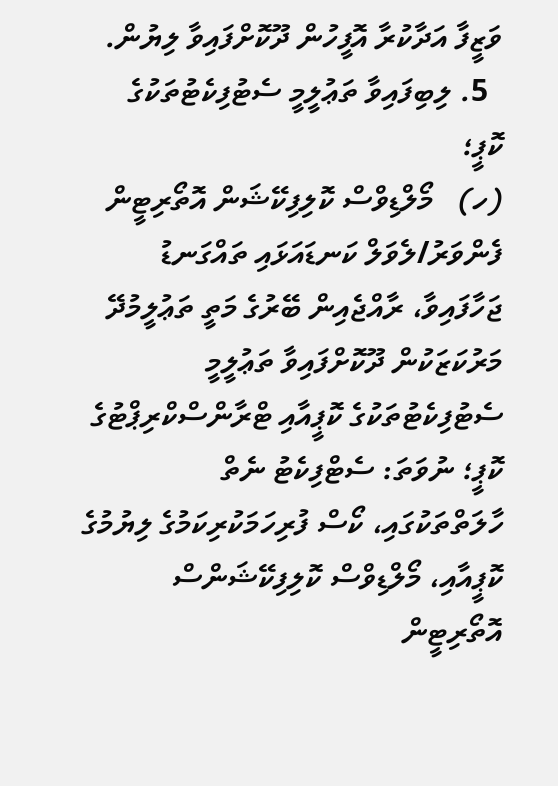ވަޒީފާ އަދާކުރާ އޮފީހުން ދޫކޮށްފައިވާ ލިޔުން.
  5. ލިބިފައިވާ ތަޢުލީމީ ސެޓުފިކެޓުތަކުގެ ކޮޕީ؛
(ހ)   މޯލްޑިވްސް ކޮލިފިކޭޝަން އޮތޯރިޓީން ފެންވަރު/ލެވަލް ކަނޑައަޅައި ތައްގަނޑު ޖަހާފައިވާ، ރާއްޖެއިން ބޭރުގެ މަތީ ތަޢުލީމުދޭ މަރުކަޒަކުން ދޫކޮށްފައިވާ ތަޢުލީމީ ސެޓުފިކެޓުތަކުގެ ކޮޕީއާއި ޓްރާންސްކްރިޕްޓުގެ ކޮޕީ؛ ނުވަތަ: ސެޓްފިކެޓު ނެތް ހާލަތްތަކުގައި، ކޯސް ފުރިހަމަކުރިކަމުގެ ލިޔުމުގެ ކޮޕީއާއި، މޯލްޑިވްސް ކޮލިފިކޭޝަންސް އޮތޯރިޓީން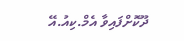ދޫކޮށްފައިވާ އެމް.ކިއު.އޭ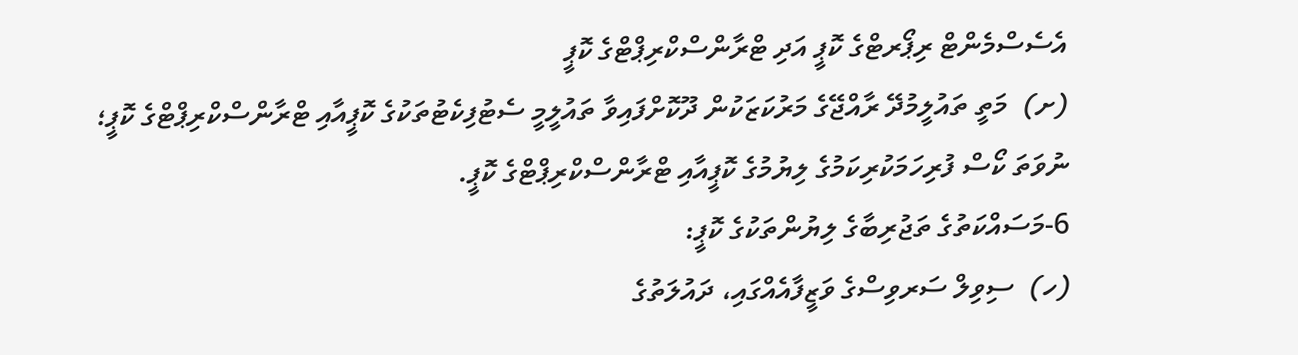އެސެސްމެންޓް ރިޕޯރޓްގެ ކޮޕީ އަދި ޓްރާންސްކްރިޕްޓްގެ ކޮޕީ
(ށ)  މަތީ ތައުލީމުދޭ ރާއްޖޭގެ މަރުކަޒަކުން ދޫކޮށްފައިވާ ތައުލީމީ ސެޓުފިކެޓުތަކުގެ ކޮޕީއާއި ޓްރާންސްކްރިޕްޓްގެ ކޮޕީ؛ ނުވަތަ ކޯސް ފުރިހަމަކުރިކަމުގެ ލިޔުމުގެ ކޮޕީއާއި ޓްރާންސްކްރިޕްޓްގެ ކޮޕީ.
6-މަސައްކަތުގެ ތަޖުރިބާގެ ލިޔުންތަކުގެ ކޮޕީ:
(ހ)  ސިވިލް ސަރވިސްގެ ވަޒީފާއެއްގައި، ދައުލަތުގެ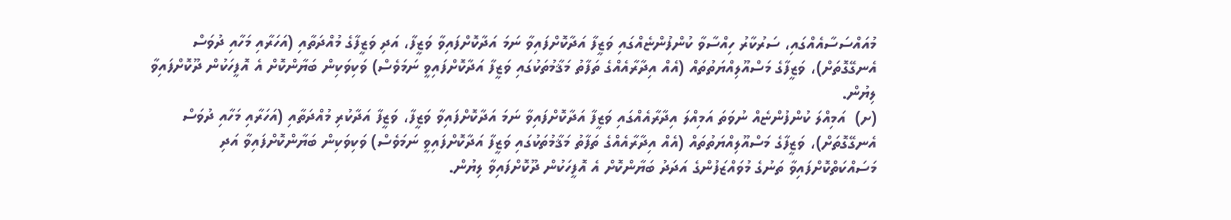މުއައްސަސާއެއްގައި، ސަރުކާރު ހިއްސާވާ ކުންފުންޏެއްގައި ވަޒީފާ އަދާކޮށްފައިވާ ނަމަ އަދާކޮށްފައިވާ ވަޒީފާ، އަދި ވަޒީފާގެ މުއްދަތާއި (އަހަރާއި މަހާއި ދުވަސް އެނގޭގޮތަށް)، ވަޒީފާގެ މަސްއޫލިއްޔަތުތައް (އެއް އިދާރާއެއްގެ ތަފާތު މަޤާމުތަކުގައި ވަޒީފާ އަދާކޮށްފައިވީ ނަމަވެސް) ވަކިވަކިން ބަޔާންކޮށް އެ އޮފީހަކުން ދޫކޮށްފައިވާ ލިޔުން.
(ށ)  އަމިއްލަ ކުންފުންޏެއް ނުވަތަ އަމިއްލަ އިދާރާއެއްގައި ވަޒީފާ އަދާކޮށްފައިވާ ނަމަ އަދާކޮށްފައިވާ ވަޒީފާ، ވަޒީފާ އަދާކުރި މުއްދަތާއި (އަހަރާއި މަހާއި ދުވަސް އެނގޭގޮތަށް)، ވަޒީފާގެ މަސްއޫލިއްޔަތުތައް (އެއް އިދާރާއެއްގެ ތަފާތު މަޤާމުތަކުގައި ވަޒީފާ އަދާކޮށްފައިވީ ނަމަވެސް) ވަކިވަކިން ބަޔާންކޮށްފައިވާ އަދި މަސައްކަތްކޮށްފައިވާ ތަނުގެ މުވައްޒަފުންގެ އަދަދު ބަޔާންކޮށް އެ އޮފީހަކުން ދޫކޮށްފައިވާ ލިޔުން.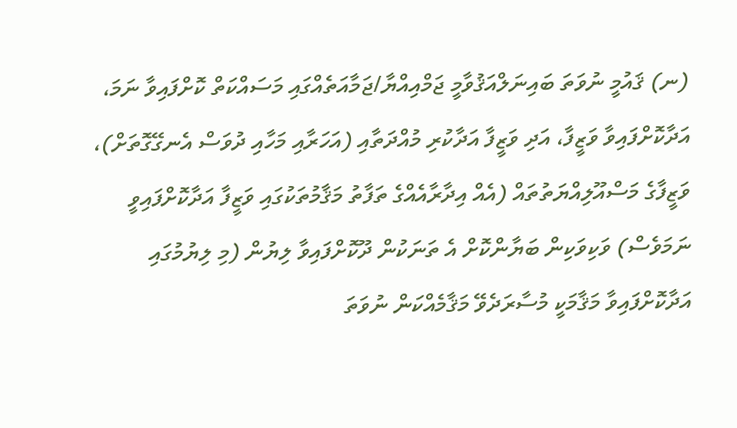(ނ) ޤައުމީ ނުވަތަ ބައިނަލްއަޤުވާމީ ޖަމްއިއްޔާ/ޖަމާއަތެއްގައި މަސައްކަތް ކޮށްފައިވާ ނަމަ، އަދާކޮށްފައިވާ ވަޒީފާ، އަދި ވަޒީފާ އަދާކުރި މުއްދަތާއި (އަހަރާއި މަހާއި ދުވަސް އެނގޭގޮތަށް)، ވަޒީފާގެ މަސްއޫލިއްޔަތުތައް (އެއް އިދާރާއެއްގެ ތަފާތު މަޤާމުތަކުގައި ވަޒީފާ އަދާކޮށްފައިވީ ނަމަވެސް) ވަކިވަކިން ބަޔާންކޮށް އެ ތަނަކުން ދޫކޮށްފައިވާ ލިޔުން (މި ލިޔުމުގައި އަދާކޮށްފައިވާ މަޤާމަކީ މުސާރަދެވޭ މަޤާމެއްކަން ނުވަތަ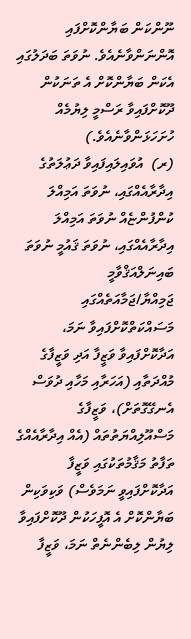ނޫންކަން ބަޔާންކޮށްފައި އޮންނަންވާނެއެވެ. ނުވަތަ ބަދަލުގައި އެކަން ބަޔާންކޮށް އެ ތަނަކުން ދޫކޮށްފައިވާ ރަސްމީ ލިޔުމެއް ހުށަހަޅަންވާނެއެވެ.)
(ރ)  އުވައިލައިފައިވާ ދަޢުލަތުގެ އިދާރާއެއްގައި، ނުވަތަ އަމިއްލަ ކުންފުންޏެއް ނުވަތަ އަމިއްލަ އިދާރާއެއްގައި، ނުވަތަ ޤައުމީ ނުވަތަ ބައިނަލްއަޤްވާމީ ޖަމިއްޔާ/ޖަމާއަތެއްގައި މަސައްކަތްކޮށްފައިވާ ނަމަ،  އަދާކޮށްފައިވާ ވަޒީފާ އަދި ވަޒީފާގެ މުއްދަތާއި (އަހަރާއި މަހާއި ދުވަސް އެނގޭގޮތަށް)، ވަޒީފާގެ މަސްއޫލިއްޔަތުތައް (އެއް އިދާރާއެއްގެ ތަފާތު މަޤާމުތަކުގައި ވަޒީފާ އަދާކޮށްފައިވީ ނަމަވެސް) ވަކިވަކިން ބަޔާންކޮށް އެ އޮފީހަކުން ދޫކޮށްފައިވާ ލިޔުން ލިބެންނެތް ނަމަ، ވަޒީފާ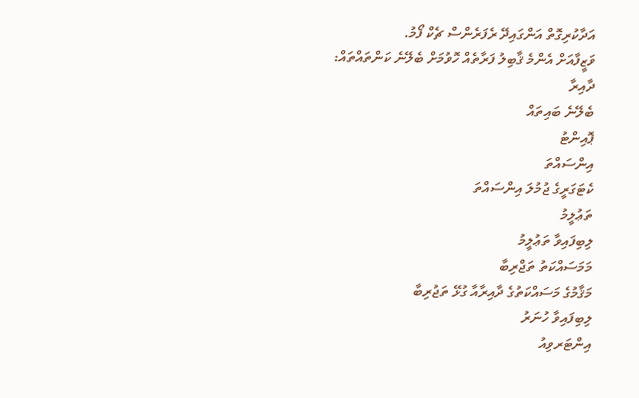އަދާކުރިގޮތް އަންގައިދޭ ރެފަރެންސް ޗެކް ފޯމު.
ވަޒީފާއަށް އެންމެ ޤާބިލު ފަރާތެއް ހޮވުމަށް ބެލޭނެ ކަންތައްތައް:
ދާއިރާ
ބެލޭނެ ބައިތައް
ޕޮއިންޓު
އިންސައްތަ
ކެޓަގަރީގެ ޖުމުލަ އިންސައްތަ
ތަޢުލީމު
ލިބިފައިވާ ތަޢުލީމު
މަމަސައްކަތު ތަޖްރިބާ
މަޤާމުގެ މަސައްކަތުގެ ދާއިރާއާ ގުޅޭ ތަޖުރިބާ
ލިބިފައިވާ ހުނަރު
އިންޓަރވިއު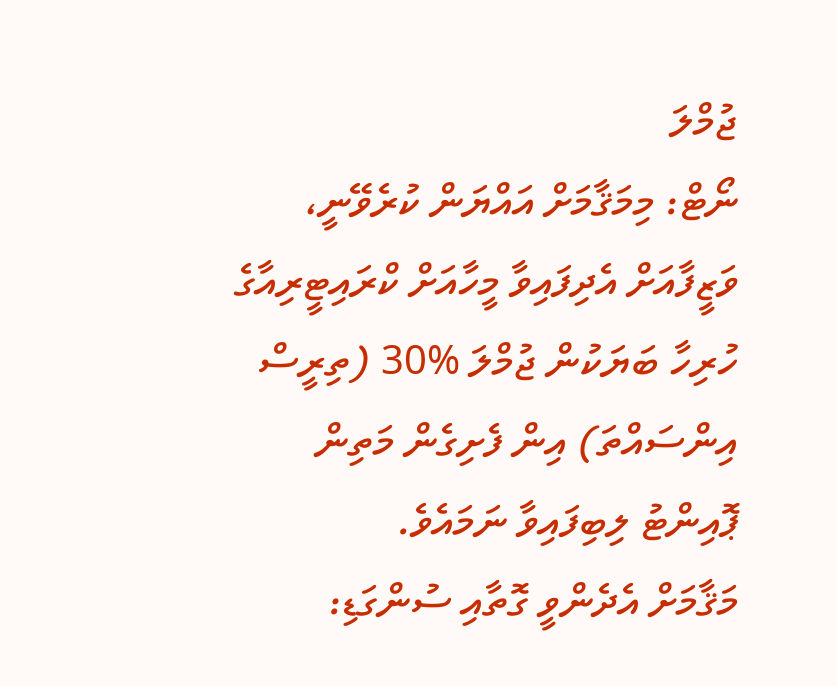ޖުމްލަ
ނޯޓް: މިމަޤާމަށް އައްޔަން ކުރެވޭނީ، ވަޒީފާއަށް އެދިފައިވާ މީހާއަށް ކްރައިޓީރިއާގެ ހުރިހާ ބަޔަކުން ޖުމްލަ %30 (ތިރީސް އިންސައްތަ) އިން ފެށިގެން މަތިން ޕޮއިންޓު ލިބިފައިވާ ނަމައެވެ.
މަޤާމަށް އެދެންވީ ގޮތާއި ސުންގަޑި: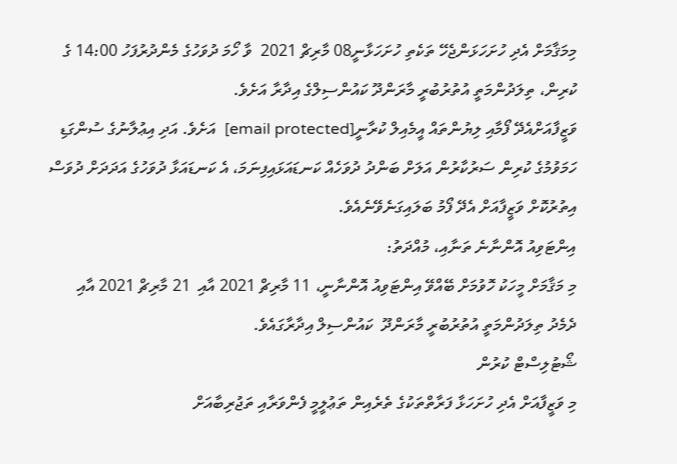މިމަޤާމަށް އެދި ހުށަހަޅަންޖެހޭ ތަކެތި ހުށަހަޅާނީ08 މާރިޗް 2021  ވާ ހޯމަ ދުވަހުގެ މެންދުރުފަހު 14:00 ގެ ކުރިން، ތިލަދުންމަތީ އުތުރުބުރީ މާރަންދޫ ކައުންސިލްގެ އިދާރާ އަށެވެ.
ވަޒީފާއަށްއެދޭ ފޯމާއި ލިޔުންތައް އީމެއިލް ކުރާނީ[email protected]  އަށެވެ. އަދި އިޢުލާނުގެ ސުންގަޑި ހަމަވުމުގެ ކުރިން ސަރުކާރުން އަލަށް ބަންދު ދުވަހެއް ކަނޑައަޅައިފިނަމަ، އެ ކަނޑައަޅާ ދުވަހުގެ އަދަދަށް ދުވަސް އިތުރުކޮށް ވަޒީފާއަށް އެދޭ ފޯމު ބަލައިގަނެވޭނެއެވެ.
އިންޓަވިއު އޮންނާނެ ތަނާއި، މުއްދަތު:
މި މަޤާމަށް މީހަކު ހޮވުމަށް ބޭއްވޭ އިންޓަވިއު އޮންނާނީ، 11 މާރިޗް 2021 އާއި  21 މާރިޗް 2021 އާއި ދެމެދު ތިލަދުންމަތީ އުތުރުބުރީ މާރަންދޫ  ކައުންސިލް އިދާރާގައެވެ.
ޝޯޓުލިސްޓް ކުރުން
މި ވަޒީފާއަށް އެދި ހުށަހަޅާ ފަރާތްތަކުގެ ތެރެއިން ތަޢުލީމީ ފެންވަރާއި ތަޖުރިބާއަށް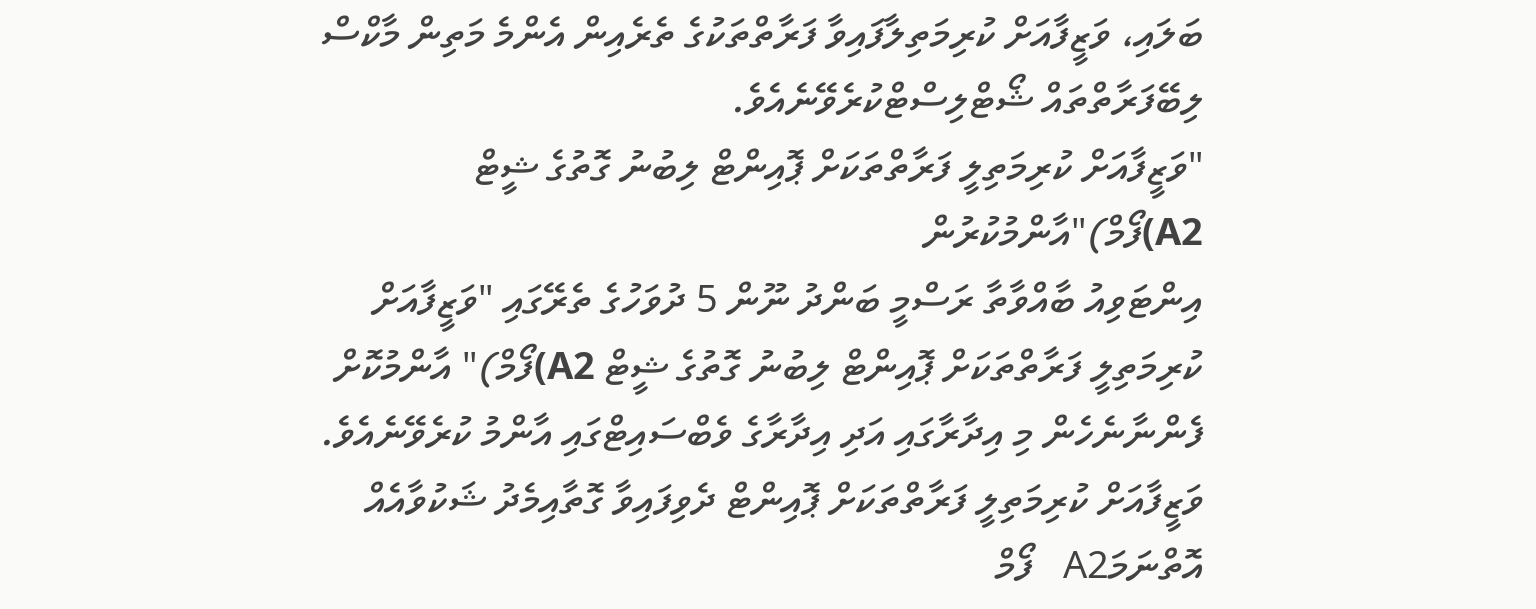ބަލައި، ވަޒީފާއަށް ކުރިމަތިލާފައިވާ ފަރާތްތަކުގެ ތެރެއިން އެންމެ މަތިން މާކްސް ލިބޭފަރާތްތައް ޝޯޓްލިސްޓްކުރެވޭނެއެވެ.
"ވަޒީފާއަށް ކުރިމަތިލީ ފަރާތްތަކަށް ޕޮއިންޓް ލިބުނު ގޮތުގެ ޝީޓް A2)ފޯމް)"އާންމުކުރުން
އިންޓަވިއު ބާއްވާތާ ރަސްމީ ބަންދު ނޫން 5 ދުވަހުގެ ތެރޭގައި "ވަޒީފާއަށް ކުރިމަތިލީ ފަރާތްތަކަށް ޕޮއިންޓް ލިބުނު ގޮތުގެ ޝީޓް A2)ފޯމް)" އާންމުކޮށް ފެންނާނެހެން މި އިދާރާގައި އަދި އިދާރާގެ ވެބްސައިޓްގައި އާންމު ކުރެވޭނެއެވެ. ވަޒީފާއަށް ކުރިމަތިލީ ފަރާތްތަކަށް ޕޮއިންޓް ދެވިފައިވާ ގޮތާއިމެދު ޝަކުވާއެއް އޮތްނަމަA2   ފޯމް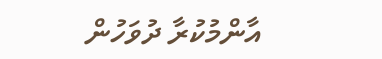އާންމުކުރާ ދުވަހުން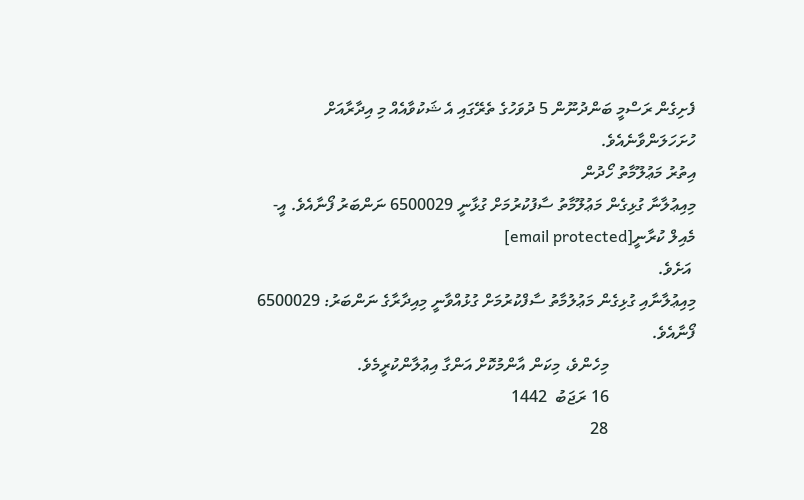ފެށިގެން ރަސްމީ ބަންދުނޫން 5 ދުވަހުގެ ތެރޭގައި އެ ޝަކުވާއެއް މި އިދާރާއަށް ހުށަހަލަންވާނެއެވެ.
އިތުރު މަޢުލޫމާތު ހޯދުން
މިއިޢުލާނާ ގުޅިގެން މަޢުލޫމާތު ސާފުކުރުމަށް ގުޅާނީ 6500029 ނަންބަރު ފޯނާއެވެ. އީ-މެއިލް ކުރާނީ[email protected]
 އަށެވެ.
މިއިޢުލާނާއި ގުޅިގެން މަޢުލުމާތު ސާފްކުރުމަށް ގުޅުއްވާނީ މިއިދާރާގެ ނަންބަރު: 6500029 ފޯނާއެވެ.
                     މިހެންވެ، މިކަން އާންމުކޮށް އަންގާ އިޢުލާންކުރީމެވެ.
                     16 ރަޖަބު  1442
                     28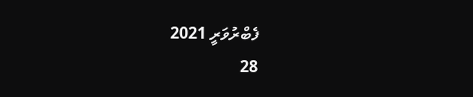ފެބްރުވަރީ 2021
28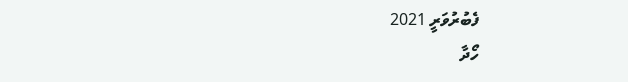ފެބުރުވަރީ 2021
ހޯދާ